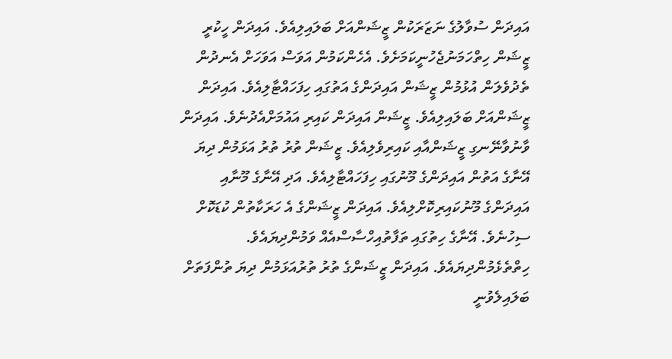އައިދަން ސުވާލުގެ ނަޒަރަކުން ޒީޝަންއަށް ބަލައިލިއެވެ. އައިދަން ހީކުރީ ޒީޝަން ހިތްހަމަނުޖެހުނީކަމަށެވެ. އެހެންކަމުން އަވަސް އަވަހަށް އެނދުން ތެދުވެލަން އުޅުމުން ޒީޝަން އައިދަންގެ އަތުގައި ހިފަހައްޓާލިއެވެ. އައިދަން ޒީޝަންއަށް ބަލައިލިއެވެ. ޒީޝަން އައިދަން ކައިރި އައުމަށްއެދުނެވެ. އައިދަން ވާނުވާނޭނގި ޒީޝަންއާއި ކައިރިވެލިއެވެ. ޒީޝަން ތުރު ތުރު އަޅަމުން ދިޔަ އޭނާގެ އަތުން އައިދަންގެ މޫނުގައި ހިފަހައްޓާލިއެވެ. އަދި އޭނާގެ މޫނާއި އައިދަންގެ މޫނުކައިރިކޮށްލިއެވެ. އައިދަން ޒީޝަންގެ އެ ހަރަކާތުން ކުޑަކޮށް ސިހުނެވެ. އޭނާގެ ހިތުގައި ތަފާތުއިހްސާސްއެއް ވަމުންދިޔައެވެ. ހިތްތެޅެމުންދިޔައެވެ. އައިދަން ޒީޝަންގެ ތުރު ތުރުއަޅަމުން ދިޔަ ތުންފަތަށް ބަލައިލެވުނީ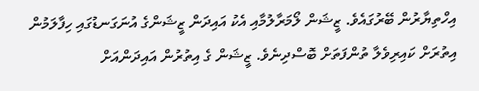އިހްތިޔާރުން ބޭރުގައެވެ. ޒީޝަން ލޯމަރާލުމާއި އެކު އައިދަން ޒީޝަންގެ އުނަގަނޑުގައި ހިފާލަމުން އިތުރަށް ކައިރިވެލާ ތުންފަތަށް ބޮސްދިނެވެ. ޒީޝަން ގެ އިތުރުން އައިދަންއަށް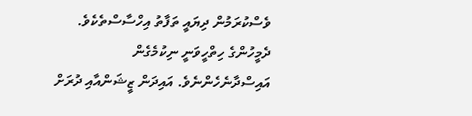ވެސްކުރަމުން ދިޔައީ ތަފާތު އިހްސާސްތެކެވެ. ދެމީހުންގެ ހިތްހީވަނީ ނިކުމެގެން އައިސްދާނެހެންނެވެ. އައިދަން ޒީޝަންއާއި ދުރަށް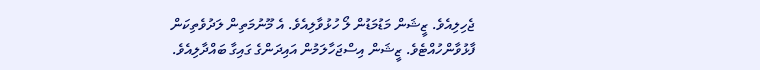ޖެހިލިއެވެ. ޒީޝަން މަޑުމަޑުން ލޯ ހުޅުވާލިއެވެ. އެ މޫނުމަތިން ލަދުވެތިކަން ފާޅުވާންހުއްޓެވެ. ޒީޝަން އިސްޖަހާލަމުން އައިދަންގެ ގައިގާ ބައްދާލިއެވެ.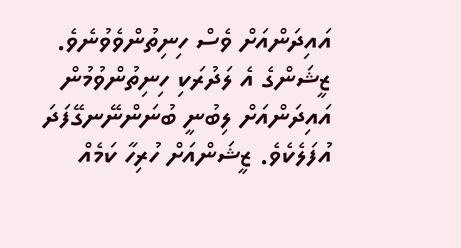އައިދަންއަށް ވެސް ހިނިތުންވެވުނެވެ. ޒީޝަންގެ އެ ލަދުރަކި ހިނިތުންވުމުން އައިދަންއަށް ލިބުނީ ބުނަންނޭނގޭފަދަ އުފަލެކެވެ. ޒީޝަންއަށް ހުރިހާ ކަމެއް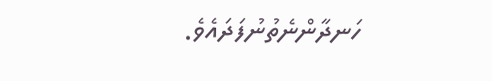ހަނދާންނެތުނުފަދައެވެ.